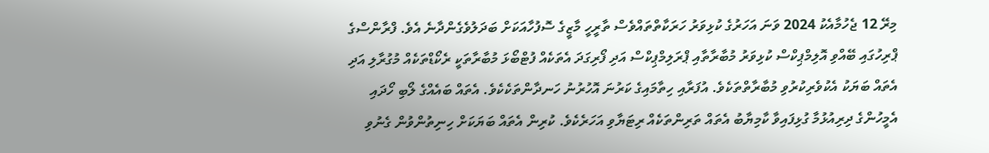މިރޭ 12 ޖެހުމާއެކު 2024 ވަނަ އަހަރުގެ ކުޅިވަރު ހަރަކާތްތައްވެސް ތާރީހީ މާޒީގެ ސޮފުހާއަކަށް ބަދަލުވެގެންދާނެ އެވެ. ފްރާންސްގެ ޕްރިހުގައި ބޭއްވި އޮލިމްޕިކްސް ކުޅިވަރު މުބާރާތާއި ޕްރަލިމްޕިކްސް އަދި ފޯރިގަދަ އެތަކެއް ފުޓްބޯޅަ މުބާރާތަކީ ރެކޯޑްތަކެއް މުގުރާލި އަދި އެތައް ބަޔަކު އެކުވެރިކުރުވި މުބާރާތްތަކެވެ. އުފަރާއި ހިތާމައިގެ ކަރުނަ އޮހުރުނު ހަނދާންތަކެކެވެ. އެތައް ބައެއްގެ ލޯބި ހޯދައި އެމީހުންގެ ދިރިއުޅުމާ ގުޅިފައިވާ ކާމިޔާބު އެތައް ތަރިންތަކެއް ރިޓަޔާވި އަހަރެކެވެ. ކުރިން އެތައް ބަޔަކަށް ހިނިތުންވުން ގެނުވި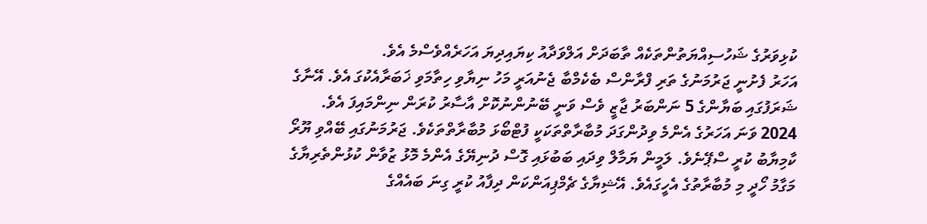ކުޅިވަރުގެ ޝަހުސިއްޔަތުންތަކެއް ތާބަދަށް އަލްވަދާއު ކިޔައިދިޔަ އަހަރެއްވެސްމެ އެވެ.
އަހަރު ފެށުނީ ޖަރުމަނުގެ ތަރި ފްރާންސް ބެކެމްބާ ޖެނުއަރީ މަހު ނިޔާވި ހިތާމަވި ޚަބަރާއެކުގަ އެވެ. އޭނާގެ ޝަރަފުގައި ބަޔާންގެ 5 ނަންބަރު ޖާޒީ ވެސް ވަނީ ބޭނުންނުކޮށް އާސާރު ކުރަން ނިންމައިފަ އެވެ.
2024 ވަނަ އަހަރުގެ އެންމެ ވިދުންގަދަ މުބާރާތްތަކަކީ ފުޓްބޯޅަ މުބާރާތްތަކެވެ. ޖަރުމަނުގައި ބޭއްވި ޔޫރޯ ކާމިޔާބު ކުރީ ސްޕޭނެވެ. ލަމީން ޔަމާލް ވިދައި ބަބުޅައި ގޮސް ދުނިޔޭގެ އެންމެ މޮޅު ޒުވާން ކުޅުންތެރިޔާގެ މަގާމު ހޯދީ މި މުބާރާތުގެ އެހީގައެވެ. އޭޝިޔާގެ ޗެމްޕިއަންކަން ދިފާއު ކުރީ ގިނަ ބައެއްގެ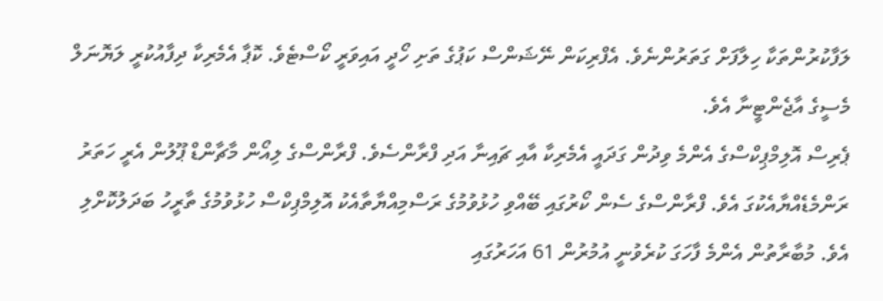ލަފާކުރުންތަކާ ހިލާފަށް ގަތަރުންނެވެ. އެފްރިކަން ނޭޝަންސް ކަޕުގެ ތަށި ހޯދީ އައިވަރީ ކޯސްޓެވެ. ކޮޕާ އެމެރިކާ ދިފާއުކުރީ ލަޔޮނަލް މެސީގެ އާޖެންޓީނާ އެވެ.
ޕެރިސް އޮލިމްޕިކްސްގެ އެންމެ ވިދުން ގަދައީ އެމެރިކާ އާއި ޗައިނާ އަދި ފްރާންސެވެ. ފްރާންސްގެ ލިއޯން މާޗާންޑް ޕޫލުން އެރީ ހަތަރު ރަންމެޑެއްޔާއެކުގަ އެވެ. ފްރާންސްގެ ސެން ކޯރުގައި ބޭއްވި ހުޅުވުމުގެ ރަސްމިއްޔާތާއެކު އޮލިމްޕިކްސް ހުޅުވުމުގެ ތާރީހު ބަދަލުކޮށްލި އެވެ. މުބާރާތުން އެންމެ ފާހަގަ ކުރެވުނީ އުމުރުން 61 އަހަރުގައި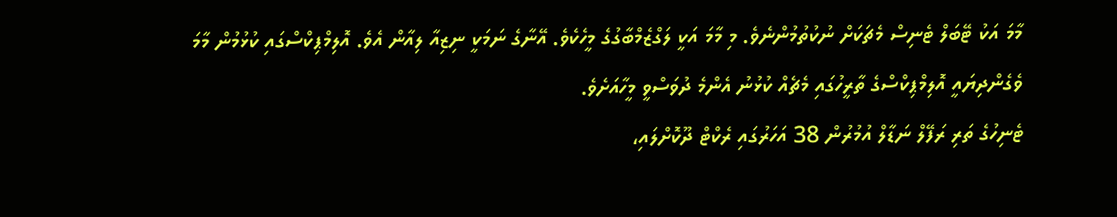މާމަ އަކު ޓޭބަލް ޓެނިސް މެޗަކަށް ނުކުތުމުންނެވެ. މި މާމަ އަކީ ލަގްޒެމްބާގުގެ މީހެކެވެ. އޭނާގެ ނަމަކީ ނިޒިއާ ލިއާން އެވެ. އޮލިމްޕިކްސްގައި ކުޅުމުން މާމަ ވެގެންދިޔައީ އޮލިމްޕިކްސްގެ ތާރީހުގައި މެޗެއް ކުޅުނު އެންމެ ދުވަސްވީ މީހާއަށެވެ.
ޓެނިހުގެ ތަރި ރަފޭލް ނަޑާލް އުމުރުން 38 އަހަރުގައި ރެކްޓް ދޫކޮށްލައި،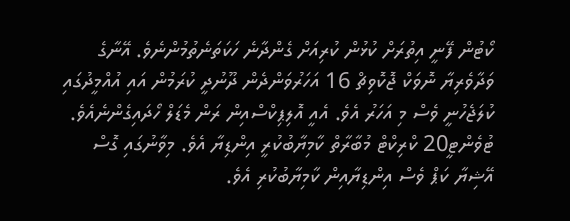ކޯޓުން ފޭނީ އިތުރަށް ކުޅުން ކުރިއަށް ގެންދާނެ ހަކަތަނެތުމުންނެވެ. އޭނާގެ ވަދާވެރިޔާ ނޮވަކް ޖޮކޮވިޗް 16 އަހަރުވަންދެން ދޫނުދީ ކުރަމުން އައި އުއްމީދުގައި ކުލަޖެހުނީ ވެސް މި އަހަރު އެވެ. އެއީ އޮލިޕިކްސްއިން ރަން މެޑަލް ހޯދައިގެންނެއެވެ.
ޓުވެންޓީ20 ކްރިކްޓް މުބާރާތް ކާމިޔާބުކުރީ އިންޑިޔާ އެވެ. މިވާނުގައި ގޮސް އޭޝިޔާ ކަޕް ވެސް އިންޑިޔާއިން ކާމިޔާބުކުރި އެވެ.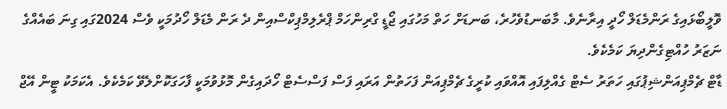ވޮލީބޯޅައިގެ ރަންމެޑަލް ހޯދީ އިރާނެވެ. މާބަނޑުވެހުރެ، ބަނޑަށް ހަތް މަހުގައި ޖޯޑީ ގްރިންހަމް ޕްރެލިމްޕިކްސްއިން ދެ ރަން މެޑަލް ހޯދުމަކީ ވެސް 2024ގައި ގިނަ ބައެއްގެ ނަޒަރު ހުއްޓިގެންދިޔަ ކަމެކެވެ.
ޑާޓް ޗެމްޕިއަންޝިޕުގައި ހަތަރު ސެޓް ގެއްލިފައި އޮއްވައި ކުރީގެ ޗެމްޕިއަން ފަހަތުން އަރައި ފަސް ފަސްސެޓް ހޯދައިގެން މޮޅުވުމަކީ ފާހަގަކޮށްލެވޭ ކަމެކެވެ. އެކަމަކު ޓީން އޭޖް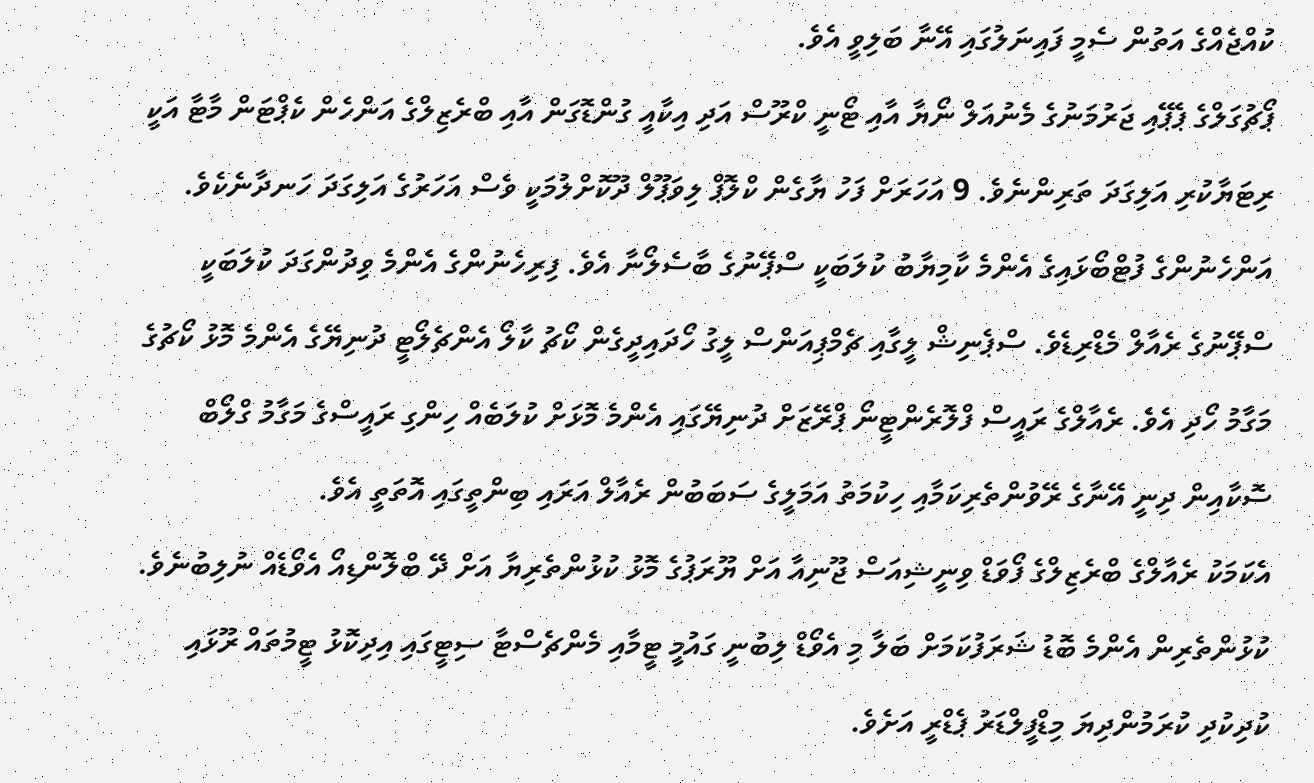ކުއްޖެއްގެ އަތުން ސެމީ ފައިނަލުގައި އޭނާ ބަލިވީ އެވެ.
ޕޯޗުގަލްގެ ޕެޕޭއި ޖަރުމަނުގެ މެނުއަލް ނޯޔާ އާއި ޓޯނީ ކްރޫސް އަދި އިކާއީ ގުންޑޮގަން އާއި ބްރެޒިލްގެ އަންހެން ކެޕްޓަން މާޓާ އަކީ ރިޓަޔާކުރި އަލިގަދަ ތަރިންނެވެ. 9 އަހަރަށް ފަހު ޔާގެން ކްލޮޕް ލިވަޕޫލް ދޫކޮށްލުމަކީ ވެސް އަހަރުގެ އަލިގަދަ ހަނދާނެކެވެ.
އަންހެނުންގެ ފުޓްބޯޅައިގެ އެންމެ ކާމިޔާބު ކުލަބަކީ ސްޕޭނުގެ ބާސެލޯނާ އެވެ. ފިރިހެނުންގެ އެންމެ ވިދުންގަދަ ކުލަބަކީ ސްޕޭނުގެ ރެއާލް މެޑްރިޑެވެ. ސްޕެނިޝް ލީގާއި ޗެމްޕިއަންސް ލީގު ހޯދައިދީގެން ކޯޗު ކާލޯ އެންޗެލޯޓީ ދުނިޔޭގެ އެންމެ މޮޅު ކޯޗުގެ މަގާމު ހޯދި އެވެ. ރެއާލްގެ ރައީސް ފްލޮރެންޓީނޯ ޕްރޭޒަށް ދުނިޔޭގައި އެންމެ މޮޅަށް ކުލަބެއް ހިންގި ރައީސްގެ މަގާމު ގްލޯބް ސޮކާއިން ދިނީ އޭނާގެ ރޭވުންތެރިކަމާއި ހިކުމަތު އަމަލީގެ ސަބަބުން ރެއާލް އަރައި ބިންތީގައި އޮތަތީ އެވެ.
އެކަމަކު ރެއާލްގެ ބްރެޒިލްގެ ފޯވަޑް ވިނީޝިއަސް ޖޫނިއާ އަށް ޔޫރަޕުގެ މޮޅު ކުޅުންތެރިޔާ އަށް ދޭ ބްލޮންޑިއޯ އެވޯޑެއް ނުލިބުނެވެ. ކުޅުންތެރިން އެންމެ ބޮޑު ޝަރަފުކަމަށް ބަލާ މި އެވޯޑް ލިބުނީ ގައުމީ ޓީމާއި މެންޗެސްޓާ ސިޓީގައި އިދިކޮޅު ޓީމުތައް ރޫޅައި ކުދިކުދި ކުރަމުންދިޔަ މިޑްފީލްޑަރު ޕެޑްރީ އަށެވެ.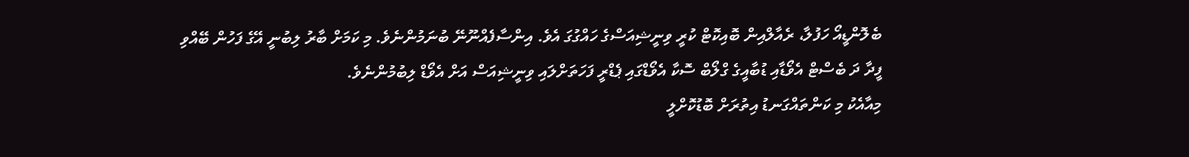ބެލޮންޑީއޯ ހަފުލާ، ރެއާލްއިން ބޮއިކޮޓް ކުރީ ވިނީޝިއަސްގެ ހައްގުގަ އެވެ. އިންސާފެއްނޫނޭ ބުނަމުންނެވެ. މި ކަމަށް ބާރު ލިބުނީ އޭގެ ފަހުން ބޭއްވި ފީދާ ދަ ބެސްޓް އެވޯޑާއި ޑުބާއީގެ ގްލޯބް ސޮކާ އެވޯޑްގައި ޕެޑްރީ ފަހަތަށްލައި ވިނީޝިއަސް އަށް އެވޯޑް ލިބުމުންނެވެ.
މިއާއެކު މި ކަންތައްގަނޑު އިތުރަށް ބޮޑުކޮށްލީ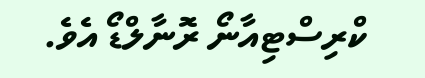ކްރިސްޓިއާނޯ ރޮނާލްޑޯ އެވެ.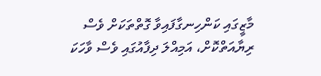މާޒީގައި ކަންހިނގާފައިވާ ގޮތްތަކަށް ވެސް ރިޔާއަތްކޮށް، އަމިއްލަ ދިފާއުގައި ވެސް ވާހަކަ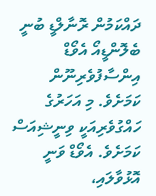ދައްކަމުން ރޮނާލްޑީ ބުނީ ބެލޮންޑީއޯ އެވޯޑް އިންސާފުވެރިނޫން ކަމަށެވެ. މި އަހަރުގެ ހައްގުވެރިއަކީ ވިނީޝިއަސް ކަމަށެވެ. އެވޯޑް ވަނީ އޮޅުވާލައި،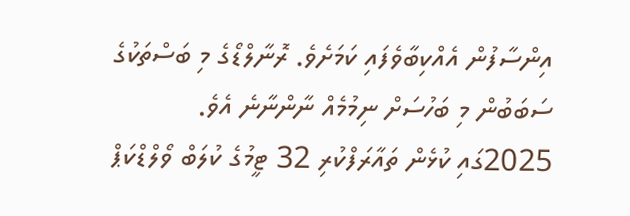އިންސާފުން އެއްކިބާވެފައި ކަމަށެވެ. ރޮނާލްޑޯގެ މި ބަސްތަކުގެ ސަބަބުން މި ބަހުސަށް ނިމުމެއް ނާންނާނެ އެވެ. 2025ގައި ކުޅެން ތައާރަފްކުރި 32 ޓީމުގެ ކުލަބް ވޯލްޑްކަޕް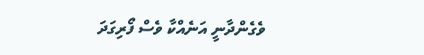ވެގެންދާނީ އަނެއްކާ ވެސް ފޯރިގަދަ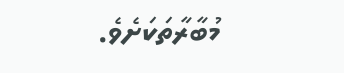މުބާރާތަކަށެވެ.